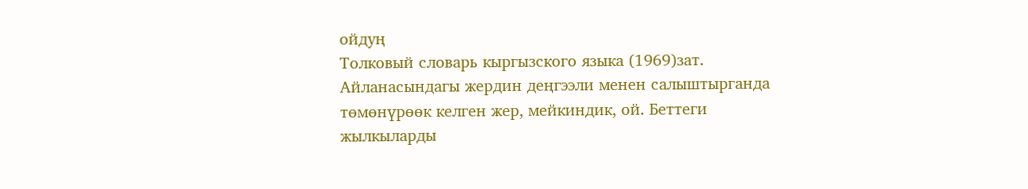ойдуң
Толковый словарь кыргызского языка (1969)зат. Айланасындагы жердин деңгээли менен салыштырганда төмөнүрөөк келген жер, мейкиндик, ой. Беттеги жылкыларды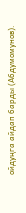ойдуңга айдап барды (Абдумомунов).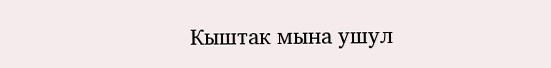Кыштак мына ушул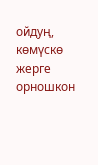ойдуң, көмүскө жерге орношкон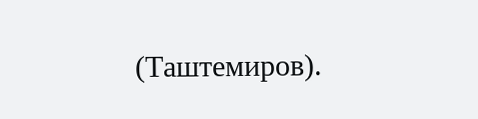(Таштемиров).